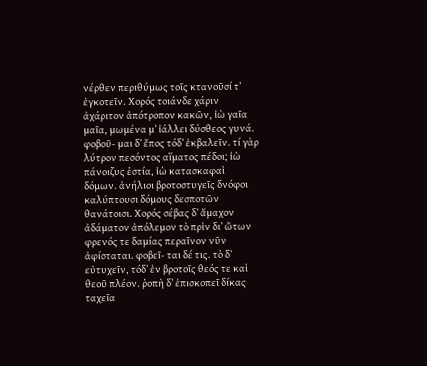νέρθεν περιθύμως τοῖς κτανοῦσί τʼ ἐγκοτεῖν. Χορός τοιάνδε χάριν ἀχάριτον ἀπότροπον κακῶν, ἰὼ γαῖα μαῖα, μωμένα μʼ ἰάλλει δύσθεος γυνά. φοβοῦ- μαι δʼ ἔπος τόδʼ ἐκβαλεῖν. τί γὰρ λύτρον πεσόντος αἵματος πέδοι; ἰὼ πάνοιζυς ἑστία, ἰὼ κατασκαφαὶ δόμων. ἀνήλιοι βροτοστυγεῖς δνόφοι καλύπτουσι δόμους δεσποτῶν θανάτοισι. Χορός σέβας δʼ ἄμαχον ἀδάματον ἀπόλεμον τὸ πρὶν διʼ ὤτων φρενός τε δαμίας περαῖνον νῦν ἀφίσταται. φοβεῖ- ται δέ τις. τὸ δʼ εὐτυχεῖν, τόδʼ ἐν βροτοῖς θεός τε καὶ θεοῦ πλέον. ῥοπὴ δʼ ἐπισκοπεῖ δίκας ταχεῖα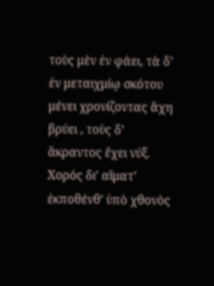τοὺς μὲν ἐν φάει, τὰ δʼ ἐν μεταιχμίῳ σκότου μένει χρονίζοντας ἄχη βρύει , τοὺς δʼ ἄκραντος ἔχει νύξ. Χορός διʼ αἵματʼ ἐκποθένθʼ ὑπὸ χθονὸς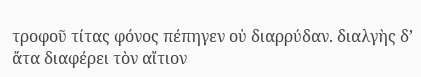τροφοῦ τίτας φόνος πέπηγεν οὐ διαρρύδαν. διαλγὴς δʼ ἄτα διαφέρει τὸν αἴτιον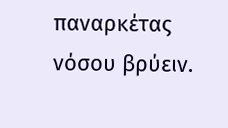παναρκέτας νόσου βρύειν.